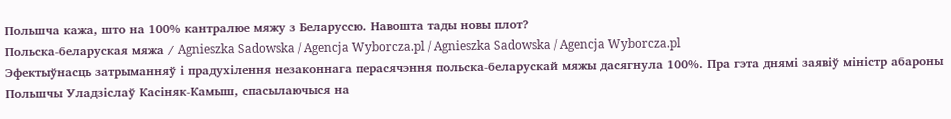Польшча кажа, што на 100% кантралюе мяжу з Беларуссю. Навошта тады новы плот?
Польска-беларуская мяжа / Agnieszka Sadowska / Agencja Wyborcza.pl / Agnieszka Sadowska / Agencja Wyborcza.pl
Эфектыўнасць затрыманняў і прадухілення незаконнага перасячэння польска-беларускай мяжы дасягнула 100%. Пра гэта днямі заявіў міністр абароны Польшчы Уладзіслаў Касіняк-Камыш, спасылаючыся на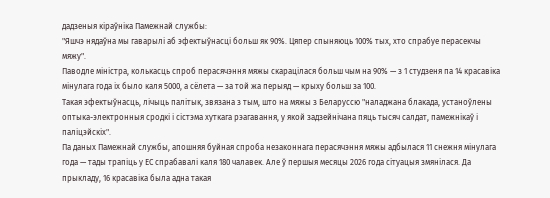дадзеныя кіраўніка Памежнай службы:
"Яшчэ нядаўна мы гаварылі аб эфектыўнасці больш як 90%. Цяпер спыняюць 100% тых, хто спрабуе перасекчы мяжу".
Паводле міністра, колькасць спроб перасячэння мяжы скарацілася больш чым на 90% — з 1 студзеня па 14 красавіка мінулага года іх было каля 5000, а сёлета — за той жа перыяд — крыху больш за 100.
Такая эфектыўнасць, лічыць палітык, звязана з тым, што на мяжы з Беларуссю "наладжана блакада, устаноўлены оптыка-электронныя сродкі і сістэма хуткага рэагавання, у якой задзейнічана пяць тысяч салдат, памежнікаў і паліцэйскіх".
Па даных Памежнай службы, апошняя буйная спроба незаконнага перасячэння мяжы адбылася 11 снежня мінулага года — тады трапіць у ЕС спрабавалі каля 180 чалавек. Але ў першыя месяцы 2026 года сітуацыя змянілася. Да прыкладу, 16 красавіка была адна такая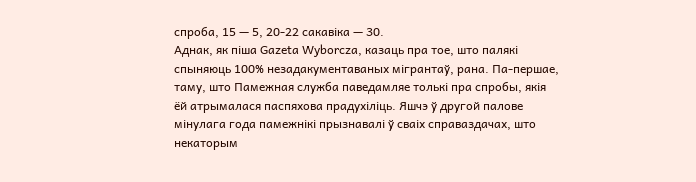спроба, 15 — 5, 20-22 сакавіка — 30.
Аднак, як піша Gazeta Wyborcza, казаць пра тое, што палякі спыняюць 100% незадакументаваных мігрантаў, рана. Па-першае, таму, што Памежная служба паведамляе толькі пра спробы, якія ёй атрымалася паспяхова прадухіліць. Яшчэ ў другой палове мінулага года памежнікі прызнавалі ў сваіх справаздачах, што некаторым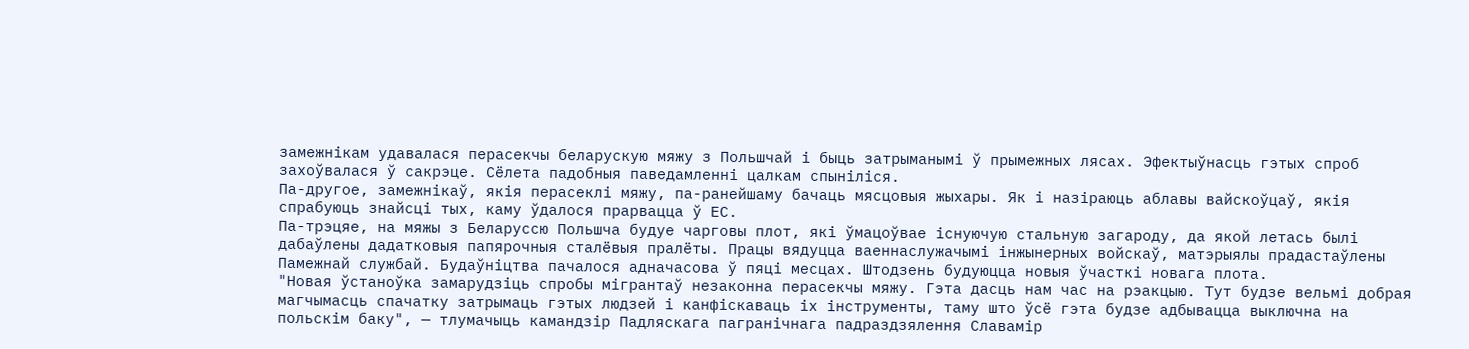замежнікам удавалася перасекчы беларускую мяжу з Польшчай і быць затрыманымі ў прымежных лясах. Эфектыўнасць гэтых спроб захоўвалася ў сакрэце. Сёлета падобныя паведамленні цалкам спыніліся.
Па-другое, замежнікаў, якія перасеклі мяжу, па-ранейшаму бачаць мясцовыя жыхары. Як і назіраюць аблавы вайскоўцаў, якія спрабуюць знайсці тых, каму ўдалося прарвацца ў ЕС.
Па-трэцяе, на мяжы з Беларуссю Польшча будуе чарговы плот, які ўмацоўвае існуючую стальную загароду, да якой летась былі дабаўлены дадатковыя папярочныя сталёвыя пралёты. Працы вядуцца ваеннаслужачымі інжынерных войскаў, матэрыялы прадастаўлены Памежнай службай. Будаўніцтва пачалося адначасова ў пяці месцах. Штодзень будуюцца новыя ўчасткі новага плота.
"Новая ўстаноўка замарудзіць спробы мігрантаў незаконна перасекчы мяжу. Гэта дасць нам час на рэакцыю. Тут будзе вельмі добрая магчымасць спачатку затрымаць гэтых людзей і канфіскаваць іх інструменты, таму што ўсё гэта будзе адбывацца выключна на польскім баку", — тлумачыць камандзір Падляскага пагранічнага падраздзялення Славамір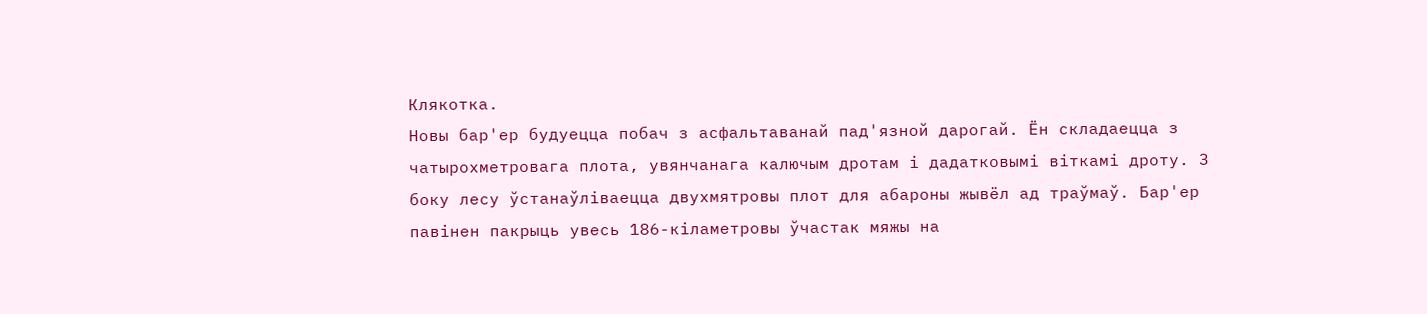Клякотка.
Новы бар'ер будуецца побач з асфальтаванай пад'язной дарогай. Ён складаецца з чатырохметровага плота, увянчанага калючым дротам і дадатковымі віткамі дроту. З боку лесу ўстанаўліваецца двухмятровы плот для абароны жывёл ад траўмаў. Бар'ер павінен пакрыць увесь 186-кіламетровы ўчастак мяжы на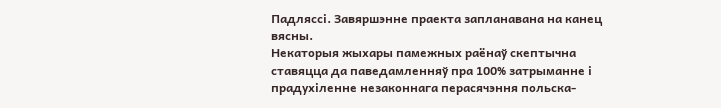Падляссі. Завяршэнне праекта запланавана на канец вясны.
Некаторыя жыхары памежных раёнаў скептычна ставяцца да паведамленняў пра 100% затрыманне і прадухіленне незаконнага перасячэння польска-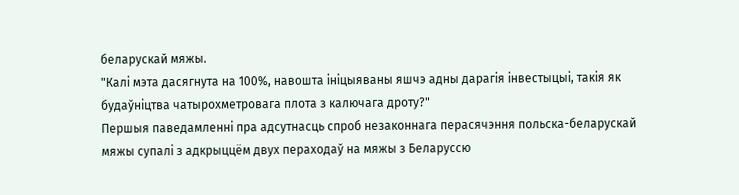беларускай мяжы.
"Калі мэта дасягнута на 100%, навошта ініцыяваны яшчэ адны дарагія інвестыцыі, такія як будаўніцтва чатырохметровага плота з калючага дроту?"
Першыя паведамленні пра адсутнасць спроб незаконнага перасячэння польска-беларускай мяжы супалі з адкрыццём двух пераходаў на мяжы з Беларуссю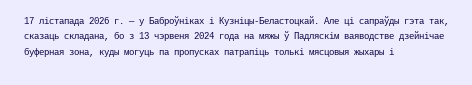17 лістапада 2026 г. — у Баброўніках і Кузніцы-Беластоцкай. Але ці сапраўды гэта так, сказаць складана, бо з 13 чэрвеня 2024 года на мяжы ў Падляскім ваяводстве дзейнічае буферная зона, куды могуць па пропусках патрапіць толькі мясцовыя жыхары і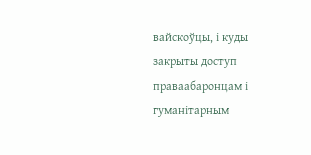вайскоўцы, і куды закрыты доступ праваабаронцам і гуманітарным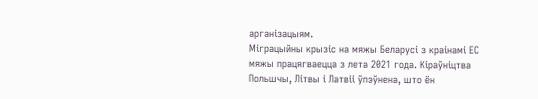арганізацыям.
Міграцыйны крызіс на мяжы Беларусі з краінамі ЕС мяжы працягваецца з лета 2021 года. Кіраўніцтва Польшчы, Літвы і Латвіі ўпэўнена, што ён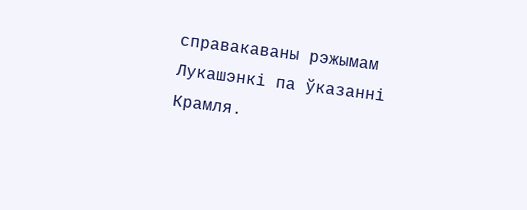справакаваны рэжымам Лукашэнкі па ўказанні Крамля.